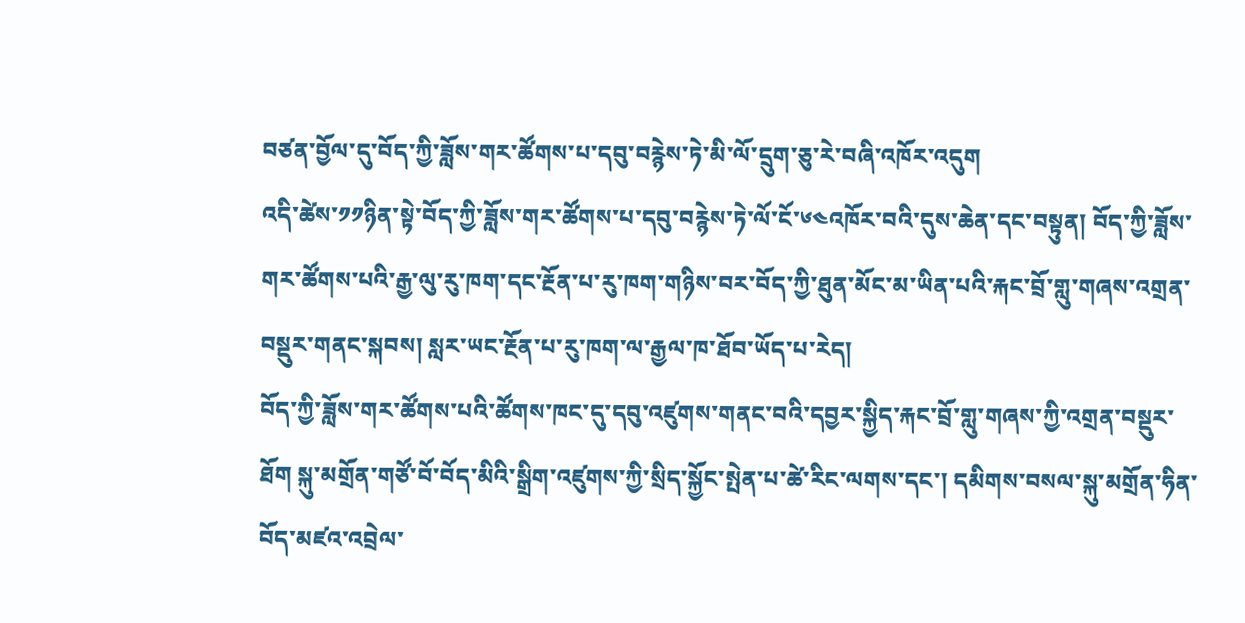བཙན་བྱོལ་དུ་བོད་ཀྱི་ཟློས་གར་ཚོགས་པ་དབུ་བརྙེས་ཏེ་མི་ལོ་དྲུག་ཅུ་རེ་བཞི་འཁོར་འདུག
འདི་ཚེས་༡༡ཉིན་སྟེ་བོད་ཀྱི་ཟློས་གར་ཚོགས་པ་དབུ་བརྙེས་ཏེ་ལོ་ངོ་༦༤འཁོར་བའི་དུས་ཆེན་དང་བསྟུན། བོད་ཀྱི་ཟློས་གར་ཚོགས་པའི་རྒྱ་ལུ་རུ་ཁག་དང་རྔོན་པ་རུ་ཁག་གཉིས་བར་བོད་ཀྱི་ཐུན་མོང་མ་ཡིན་པའི་རྐང་བྲོ་གླུ་གཞས་འགྲན་བསྡུར་གནང་སྐབས། སླར་ཡང་རྔོན་པ་རུ་ཁག་ལ་རྒྱལ་ཁ་ཐོབ་ཡོད་པ་རེད།
བོད་ཀྱི་ཟློས་གར་ཚོགས་པའི་ཚོགས་ཁང་དུ་དབུ་འཛུགས་གནང་བའི་དབྱར་སྐྱིད་རྐང་བྲོ་གླུ་གཞས་ཀྱི་འགྲན་བསྡུར་ཐོག སྐུ་མགྲོན་གཙོ་བོ་བོད་མིའི་སྒྲིག་འཛུགས་ཀྱི་སྲིད་སྐྱོང་སྤེན་པ་ཚེ་རིང་ལགས་དང་། དམིགས་བསལ་སྐུ་མགྲོན་ཧིན་བོད་མཛའ་འབྲེལ་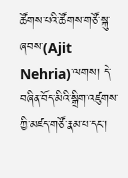ཚོགས་པའི་ཚོགས་གཙོ་སྐུ་ཞབས་(Ajit Nehria)་ལགས། དེ་བཞིན་བོད་མིའི་སྒྲིག་འཛུགས་ཀྱི་མཛད་གཙོ་རྣམ་པ་དང་།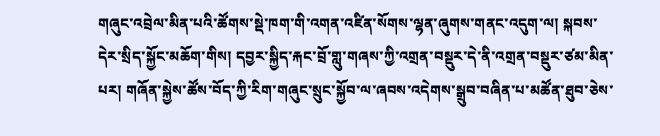གཞུང་འབྲེལ་མིན་པའི་ཚོགས་སྡེ་ཁག་གི་འགན་འཛིན་སོགས་ལྷན་ཞུགས་གནང་འདུག་ལ། སྐབས་དེར་སྲིད་སྐྱོང་མཆོག་གིས། དབྱར་སྐྱིད་རྐང་བྲོ་གླུ་གཞས་ཀྱི་འགྲན་བསྡུར་དེ་ནི་འགྲན་བསྡུར་ཙམ་མིན་པར། གཞོན་སྐྱེས་ཚོས་བོད་ཀྱི་རིག་གཞུང་སྲུང་སྐྱོབ་ལ་ཞབས་འདེགས་སྒྲུབ་བཞིན་པ་མཚོན་ཐུབ་ཅེས་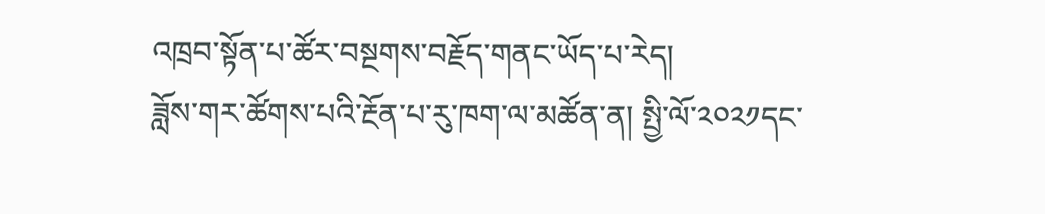འཁྲབ་སྟོན་པ་ཚོར་བསྔགས་བརྗོད་གནང་ཡོད་པ་རེད།
ཟློས་གར་ཚོགས་པའི་རྔོན་པ་རུ་ཁག་ལ་མཚོན་ན། སྤྱི་ལོ་༢༠༢༡དང་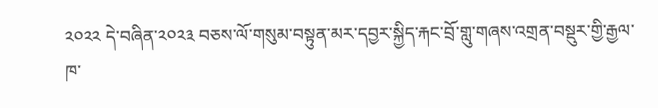༢༠༢༢ དེ་བཞིན་༢༠༢༣ བཅས་ལོ་གསུམ་བསྟུན་མར་དབྱར་སྐྱིད་རྐང་བྲོ་གླུ་གཞས་འགྲན་བསྡུར་གྱི་རྒྱལ་ཁ་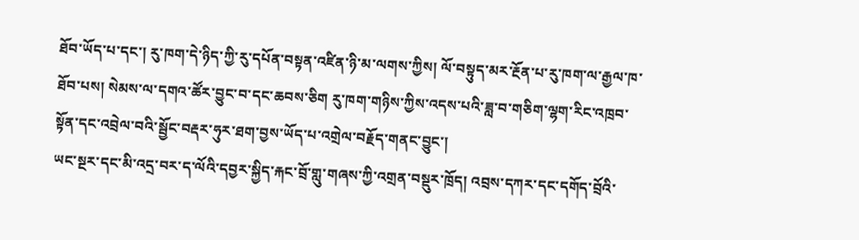ཐོབ་ཡོད་པ་དང་། རུ་ཁག་དེ་ཉིད་ཀྱི་རུ་དཔོན་བསྟན་འཛིན་ཉི་མ་ལགས་ཀྱིས། ལོ་བསྟུད་མར་རྔོན་པ་རུ་ཁག་ལ་རྒྱལ་ཁ་ཐོབ་པས། སེམས་ལ་དགའ་ཚོར་བྱུང་བ་དང་ཆབས་ཅིག རུ་ཁག་གཉིས་ཀྱིས་འདས་པའི་ཟླ་བ་གཅིག་ལྷག་རིང་འཁྲབ་སྟོན་དང་འབྲེལ་བའི་སྦྱོང་བརྡར་ཧུར་ཐག་བྱས་ཡོད་པ་འགྲེལ་བརྗོད་གནང་བྱུང་།
ཡང་སྔར་དང་མི་འདྲ་བར་ད་ལོའི་དབྱར་སྐྱིད་རྐང་བྲོ་གླུ་གཞས་ཀྱི་འགྲན་བསྡུར་ཁྲོད། འབྲས་དཀར་དང་དགོད་བྲོའི་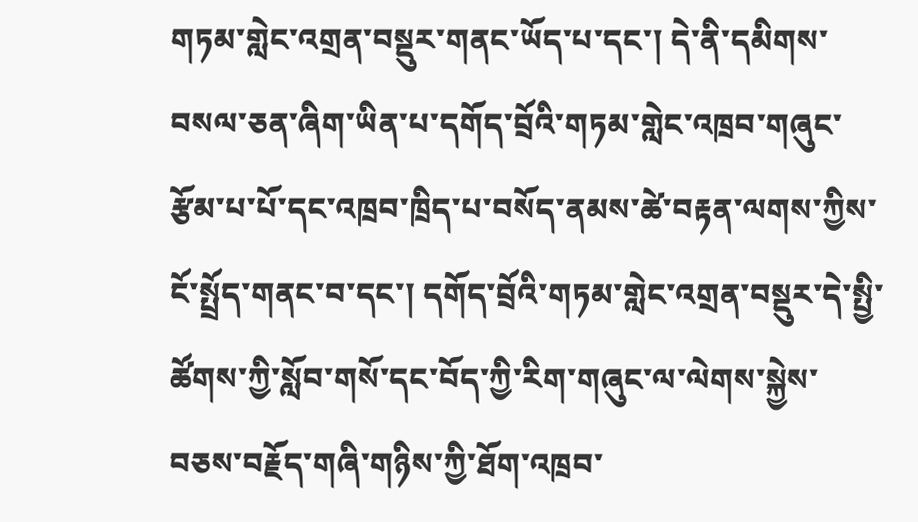གཏམ་གླེང་འགྲན་བསྡུར་གནང་ཡོད་པ་དང་། དེ་ནི་དམིགས་བསལ་ཅན་ཞིག་ཡིན་པ་དགོད་བྲོའི་གཏམ་གླེང་འཁྲབ་གཞུང་རྩོམ་པ་པོ་དང་འཁྲབ་ཁྲིད་པ་བསོད་ནམས་ཚེ་བརྟན་ལགས་ཀྱིས་ངོ་སྤྲོད་གནང་བ་དང་། དགོད་བྲོའི་གཏམ་གླེང་འགྲན་བསྡུར་དེ་སྤྱི་ཚོགས་ཀྱི་སློབ་གསོ་དང་བོད་ཀྱི་རིག་གཞུང་ལ་ལེགས་སྐྱེས་བཅས་བརྗོད་གཞི་གཉིས་ཀྱི་ཐོག་འཁྲབ་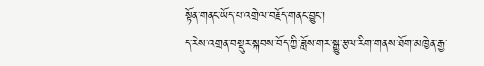སྟོན་གནང་ཡོད་པ་འགྲེལ་བརྗོད་གནང་བྱུང་།
ད་རེས་འགྲན་བསྡུར་སྐབས་བོད་ཀྱི་ཟློས་གར་སྒྱུ་རྩལ་རིག་གནས་ཐོག་མཁྱེན་རྒྱ་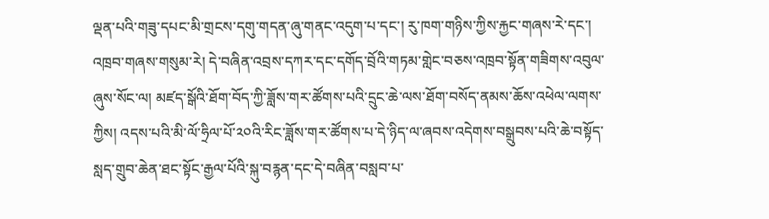ལྡན་པའི་གཟུ་དཔང་མི་གྲངས་དགུ་གདན་ཞུ་གནང་འདུག་པ་དང་། རུ་ཁག་གཉིས་ཀྱིས་རྐྱང་གཞས་རེ་དང་། འཁྲབ་གཞས་གསུམ་རེ། དེ་བཞིན་འབྲས་དཀར་དང་དགོད་བྲོའི་གཏམ་གླེང་བཅས་འཁྲབ་སྟོན་གཟིགས་འབུལ་ཞུས་སོང་ལ། མཛད་སྒོའི་ཐོག་བོད་ཀྱི་ཟློས་གར་ཚོགས་པའི་དྲུང་ཆེ་ལས་ཐོག་བསོད་ནམས་ཆོས་འཕེལ་ལགས་ཀྱིས། འདས་པའི་མི་ལོ་ཧྲིལ་པོ་༢༠འི་རིང་ཟློས་གར་ཚོགས་པ་དེ་ཉིད་ལ་ཞབས་འདེགས་བསྒྲུབས་པའི་ཆེ་བསྟོད་སླད་གྲུབ་ཆེན་ཐང་སྟོང་རྒྱལ་པོའི་སྐུ་བརྙན་དང་དེ་བཞིན་བསླབ་པ་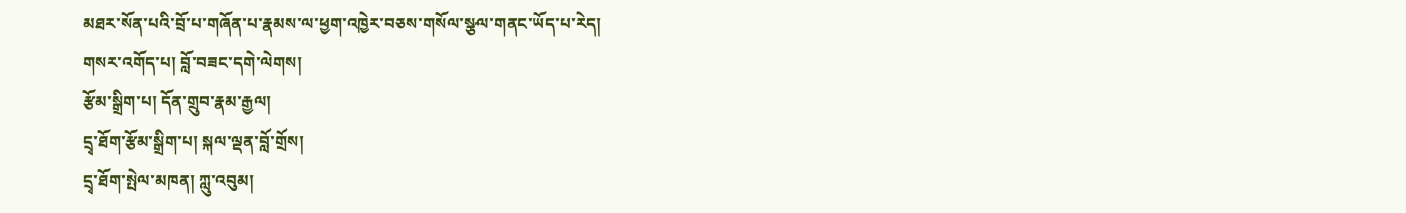མཐར་སོན་པའི་བྲོ་པ་གཞོན་པ་རྣམས་ལ་ཕྱག་འཁྱེར་བཅས་གསོལ་སྩལ་གནང་ཡོད་པ་རེད།
གསར་འགོད་པ། བློ་བཟང་དགེ་ལེགས།
རྩོམ་སྒྲིག་པ། དོན་གྲུབ་རྣམ་རྒྱལ།
དྲྭ་ཐོག་རྩོམ་སྒྲིག་པ། སྐལ་ལྡན་བློ་གྲོས།
དྲྭ་ཐོག་སྤེལ་མཁན། ཀླུ་འབུམ།